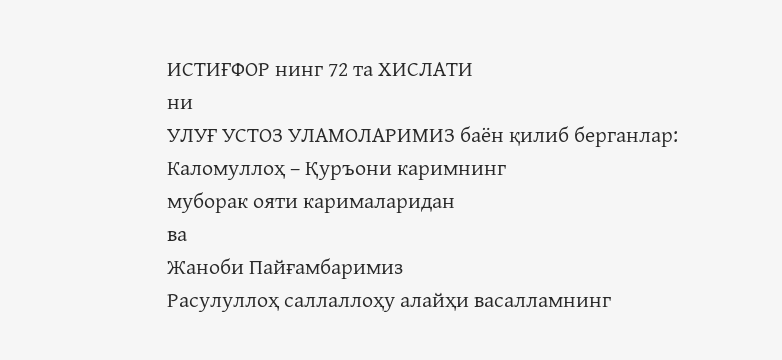ИСТИҒФОР нинг 72 та ХИСЛАТИ
ни
УЛУҒ УСТОЗ УЛАМОЛАРИМИЗ баён қилиб берганлар:
Каломуллоҳ – Қуръони каримнинг
муборак ояти карималаридан
ва
Жаноби Пайғамбаримиз
Расулуллоҳ саллаллоҳу алайҳи васалламнинг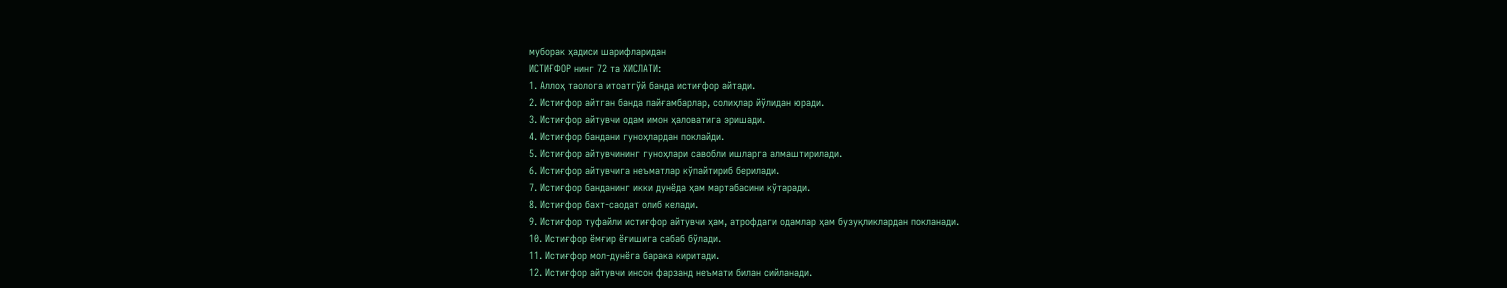муборак ҳадиси шарифларидан
ИСТИҒФОР нинг 72 та ХИСЛАТИ:
1. Аллоҳ таолога итоатгўй банда истиғфор айтади.
2. Истиғфор айтган банда пайғамбарлар, солиҳлар йўлидан юради.
3. Истиғфор айтувчи одам имон ҳаловатига эришади.
4. Истиғфор бандани гуноҳлардан поклайди.
5. Истиғфор айтувчининг гуноҳлари савобли ишларга алмаштирилади.
6. Истиғфор айтувчига неъматлар кўпайтириб берилади.
7. Истиғфор банданинг икки дунёда ҳам мартабасини кўтаради.
8. Истиғфор бахт-саодат олиб келади.
9. Истиғфор туфайли истиғфор айтувчи ҳам, атрофдаги одамлар ҳам бузуқликлардан покланади.
10. Истиғфор ёмғир ёғишига сабаб бўлади.
11. Истиғфор мол-дунёга барака киритади.
12. Истиғфор айтувчи инсон фарзанд неъмати билан сийланади.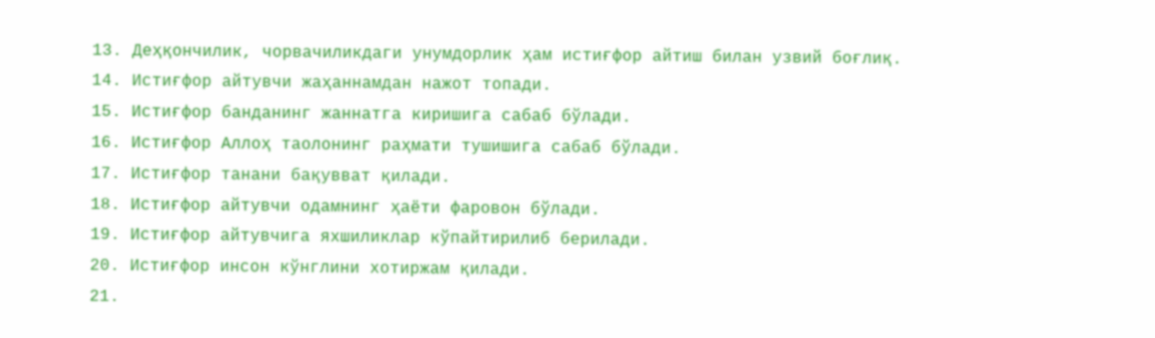13. Деҳқончилик, чорвачиликдаги унумдорлик ҳам истиғфор айтиш билан узвий боғлиқ.
14. Истиғфор айтувчи жаҳаннамдан нажот топади.
15. Истиғфор банданинг жаннатга киришига сабаб бўлади.
16. Истиғфор Аллоҳ таолонинг раҳмати тушишига сабаб бўлади.
17. Истиғфор танани бақувват қилади.
18. Истиғфор айтувчи одамнинг ҳаёти фаровон бўлади.
19. Истиғфор айтувчига яхшиликлар кўпайтирилиб берилади.
20. Истиғфор инсон кўнглини хотиржам қилади.
21.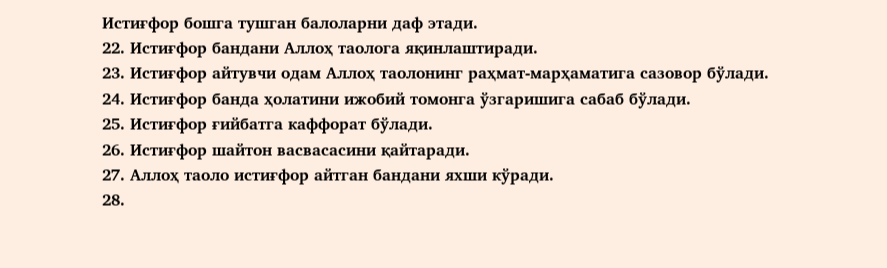Истиғфор бошга тушган балоларни даф этади.
22. Истиғфор бандани Аллоҳ таолога яқинлаштиради.
23. Истиғфор айтувчи одам Аллоҳ таолонинг раҳмат-марҳаматига сазовор бўлади.
24. Истиғфор банда ҳолатини ижобий томонга ўзгаришига сабаб бўлади.
25. Истиғфор ғийбатга каффорат бўлади.
26. Истиғфор шайтон васвасасини қайтаради.
27. Аллоҳ таоло истиғфор айтган бандани яхши кўради.
28.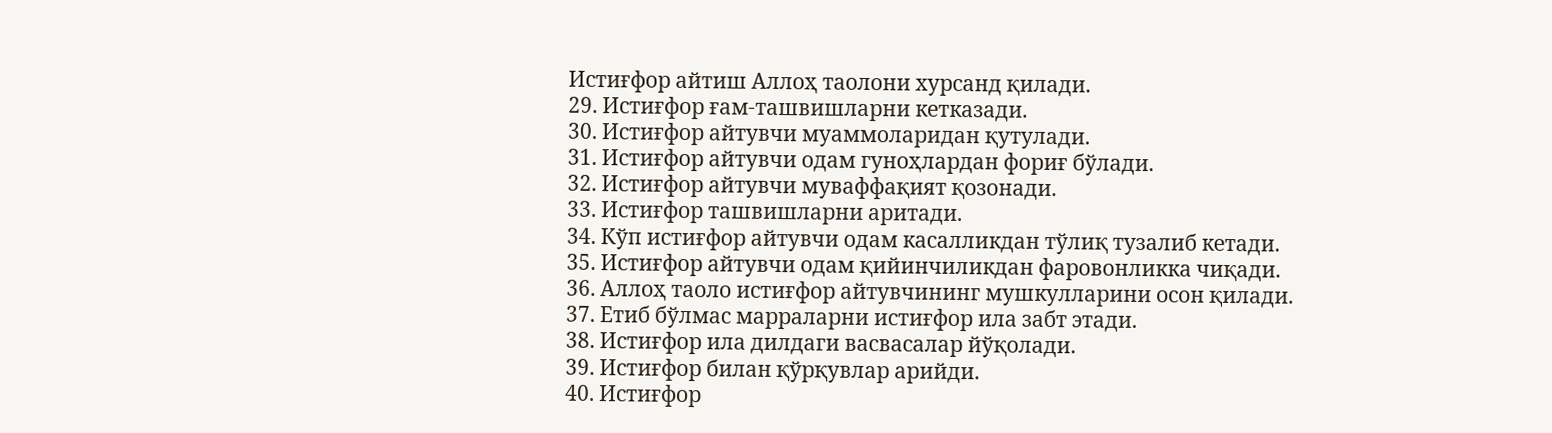Истиғфор айтиш Аллоҳ таолони хурсанд қилади.
29. Истиғфор ғам-ташвишларни кетказади.
30. Истиғфор айтувчи муаммоларидан қутулади.
31. Истиғфор айтувчи одам гуноҳлардан фориғ бўлади.
32. Истиғфор айтувчи муваффақият қозонади.
33. Истиғфор ташвишларни аритади.
34. Кўп истиғфор айтувчи одам касалликдан тўлиқ тузалиб кетади.
35. Истиғфор айтувчи одам қийинчиликдан фаровонликка чиқади.
36. Аллоҳ таоло истиғфор айтувчининг мушкулларини осон қилади.
37. Етиб бўлмас марраларни истиғфор ила забт этади.
38. Истиғфор ила дилдаги васвасалар йўқолади.
39. Истиғфор билан қўрқувлар арийди.
40. Истиғфор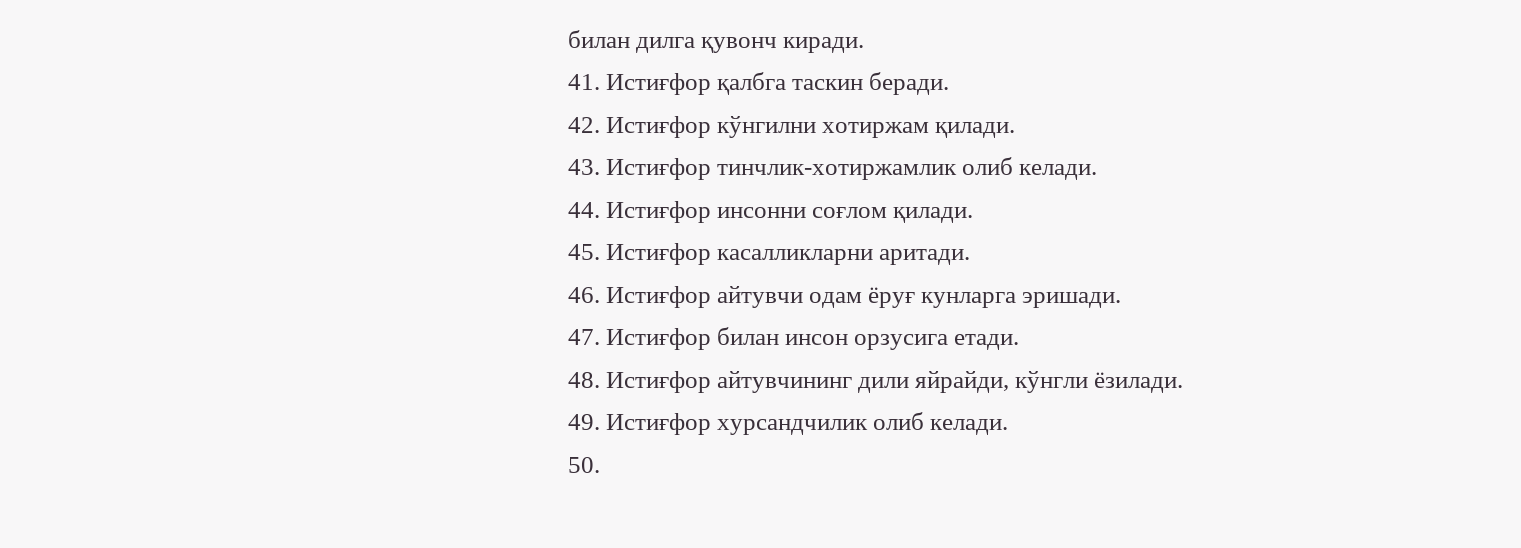билан дилга қувонч киради.
41. Истиғфор қалбга таскин беради.
42. Истиғфор кўнгилни хотиржам қилади.
43. Истиғфор тинчлик-хотиржамлик олиб келади.
44. Истиғфор инсонни соғлом қилади.
45. Истиғфор касалликларни аритади.
46. Истиғфор айтувчи одам ёруғ кунларга эришади.
47. Истиғфор билан инсон орзусига етади.
48. Истиғфор айтувчининг дили яйрайди, кўнгли ёзилади.
49. Истиғфор хурсандчилик олиб келади.
50.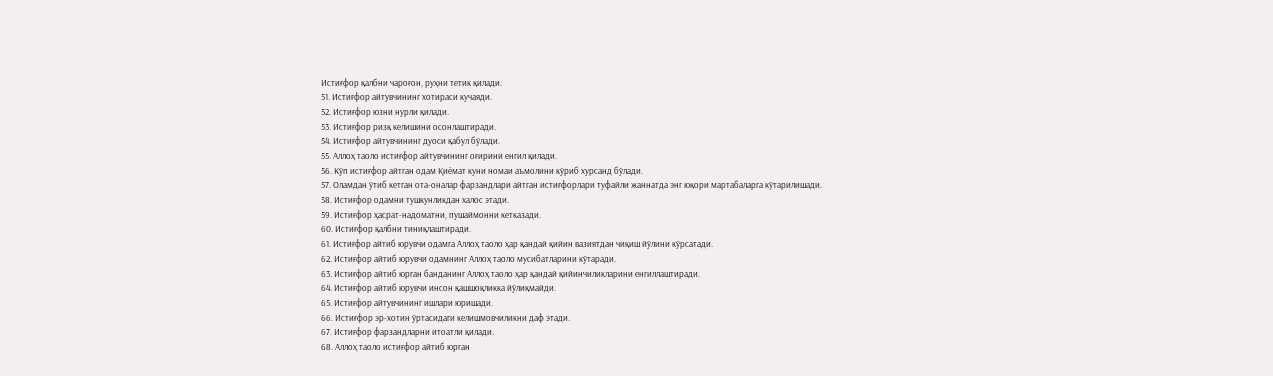Истиғфор қалбни чароғон, руҳни тетик қилади.
51. Истиғфор айтувчининг хотираси кучаяди.
52. Истиғфор юзни нурли қилади.
53. Истиғфор ризқ келишини осонлаштиради.
54. Истиғфор айтувчининг дуоси қабул бўлади.
55. Аллоҳ таоло истиғфор айтувчининг оғирини енгил қилади.
56. Кўп истиғфор айтган одам Қиёмат куни номаи аъмолини кўриб хурсанд бўлади.
57. Оламдан ўтиб кетган ота-оналар фарзандлари айтган истиғфорлари туфайли жаннатда энг юқори мартабаларга кўтарилишади.
58. Истиғфор одамни тушкунликдан халос этади.
59. Истиғфор ҳасрат-надоматни, пушаймонни кетказади.
60. Истиғфор қалбни тиниқлаштиради.
61. Истиғфор айтиб юрувчи одамга Аллоҳ таоло ҳар қандай қийин вазиятдан чиқиш йўлини кўрсатади.
62. Истиғфор айтиб юрувчи одамнинг Аллоҳ таоло мусибатларини кўтаради.
63. Истиғфор айтиб юрган банданинг Аллоҳ таоло ҳар қандай қийинчиликларини енгиллаштиради.
64. Истиғфор айтиб юрувчи инсон қашшоқликка йўлиқмайди.
65. Истиғфор айтувчининг ишлари юришади.
66. Истиғфор эр-хотин ўртасидаги келишмовчиликни даф этади.
67. Истиғфор фарзандларни итоатли қилади.
68. Аллоҳ таоло истиғфор айтиб юрган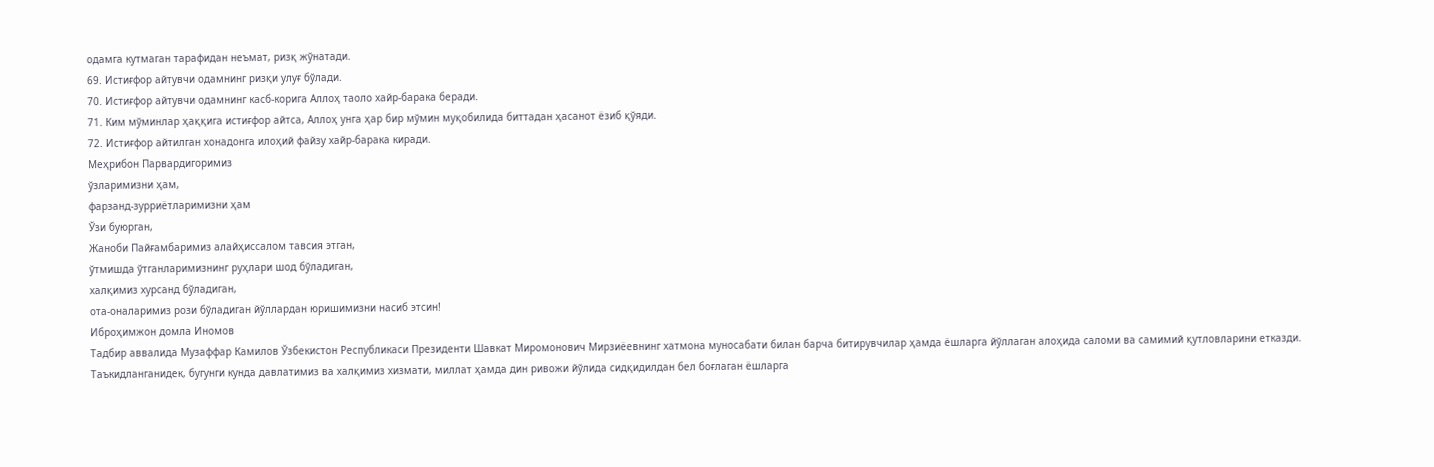одамга кутмаган тарафидан неъмат, ризқ жўнатади.
69. Истиғфор айтувчи одамнинг ризқи улуғ бўлади.
70. Истиғфор айтувчи одамнинг касб-корига Аллоҳ таоло хайр-барака беради.
71. Ким мўминлар ҳаққига истиғфор айтса, Аллоҳ унга ҳар бир мўмин муқобилида биттадан ҳасанот ёзиб қўяди.
72. Истиғфор айтилган хонадонга илоҳий файзу хайр-барака киради.
Меҳрибон Парвардигоримиз
ўзларимизни ҳам,
фарзанд-зурриётларимизни ҳам
Ўзи буюрган,
Жаноби Пайғамбаримиз алайҳиссалом тавсия этган,
ўтмишда ўтганларимизнинг руҳлари шод бўладиган,
халқимиз хурсанд бўладиган,
ота-оналаримиз рози бўладиган йўллардан юришимизни насиб этсин!
Иброҳимжон домла Иномов
Тадбир аввалида Музаффар Камилов Ўзбекистон Республикаси Президенти Шавкат Миромонович Мирзиёевнинг хатмона муносабати билан барча битирувчилар ҳамда ёшларга йўллаган алоҳида саломи ва самимий қутловларини етказди.
Таъкидланганидек, бугунги кунда давлатимиз ва халқимиз хизмати, миллат ҳамда дин ривожи йўлида сидқидилдан бел боғлаган ёшларга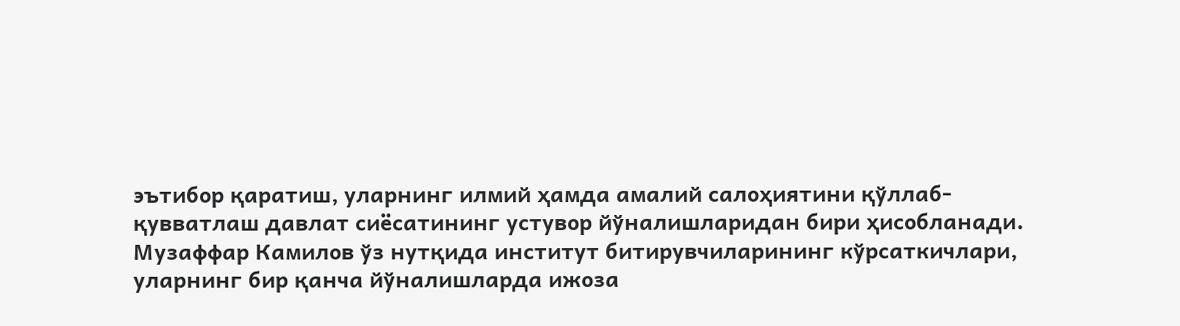эътибор қаратиш, уларнинг илмий ҳамда амалий салоҳиятини қўллаб-қувватлаш давлат сиёсатининг устувор йўналишларидан бири ҳисобланади.
Музаффар Камилов ўз нутқида институт битирувчиларининг кўрсаткичлари, уларнинг бир қанча йўналишларда ижоза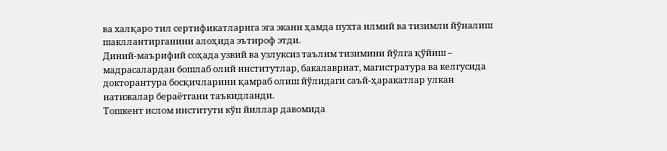ва халқаро тил сертификатларига эга экани ҳамда пухта илмий ва тизимли йўналиш шакллантирганини алоҳида эътироф этди.
Диний-маърифий соҳада узвий ва узлуксиз таълим тизимини йўлга қўйиш – мадрасалардан бошлаб олий институтлар, бакалавриат, магистратура ва келгусида докторантура босқичларини қамраб олиш йўлидаги саъй-ҳаракатлар улкан натижалар бераётгани таъкидланди.
Тошкент ислом институти кўп йиллар давомида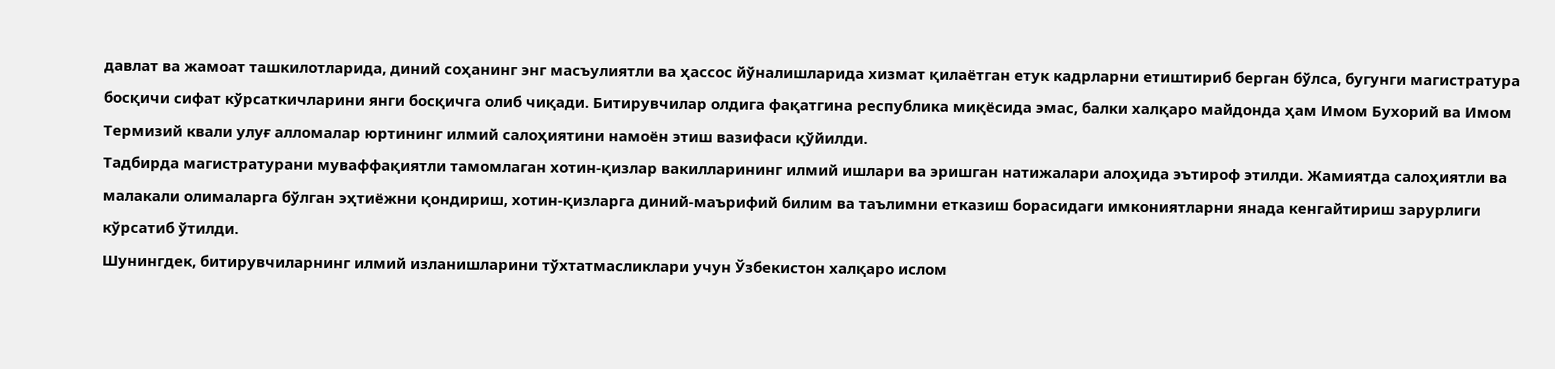давлат ва жамоат ташкилотларида, диний соҳанинг энг масъулиятли ва ҳассос йўналишларида хизмат қилаётган етук кадрларни етиштириб берган бўлса, бугунги магистратура босқичи сифат кўрсаткичларини янги босқичга олиб чиқади. Битирувчилар олдига фақатгина республика миқёсида эмас, балки халқаро майдонда ҳам Имом Бухорий ва Имом Термизий квали улуғ алломалар юртининг илмий салоҳиятини намоён этиш вазифаси қўйилди.
Тадбирда магистратурани муваффақиятли тамомлаган хотин-қизлар вакилларининг илмий ишлари ва эришган натижалари алоҳида эътироф этилди. Жамиятда салоҳиятли ва малакали олималарга бўлган эҳтиёжни қондириш, хотин-қизларга диний-маърифий билим ва таълимни етказиш борасидаги имкониятларни янада кенгайтириш зарурлиги кўрсатиб ўтилди.
Шунингдек, битирувчиларнинг илмий изланишларини тўхтатмасликлари учун Ўзбекистон халқаро ислом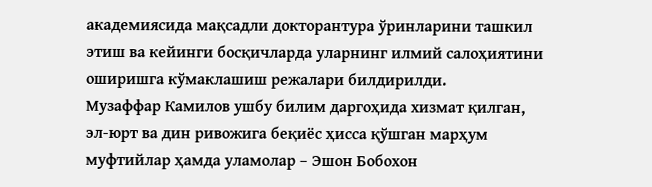академиясида мақсадли докторантура ўринларини ташкил этиш ва кейинги босқичларда уларнинг илмий салоҳиятини оширишга кўмаклашиш режалари билдирилди.
Музаффар Камилов ушбу билим даргоҳида хизмат қилган, эл-юрт ва дин ривожига беқиёс ҳисса қўшган марҳум муфтийлар ҳамда уламолар – Эшон Бобохон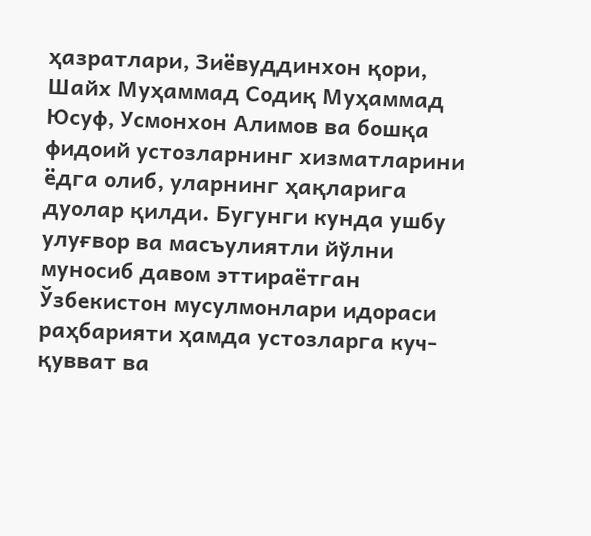ҳазратлари, Зиёвуддинхон қори, Шайх Муҳаммад Содиқ Муҳаммад Юсуф, Усмонхон Алимов ва бошқа фидоий устозларнинг хизматларини ёдга олиб, уларнинг ҳақларига дуолар қилди. Бугунги кунда ушбу улуғвор ва масъулиятли йўлни муносиб давом эттираётган Ўзбекистон мусулмонлари идораси раҳбарияти ҳамда устозларга куч-қувват ва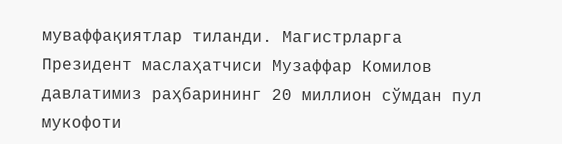муваффақиятлар тиланди. Магистрларга Президент маслаҳатчиси Музаффар Комилов давлатимиз раҳбарининг 20 миллион сўмдан пул мукофоти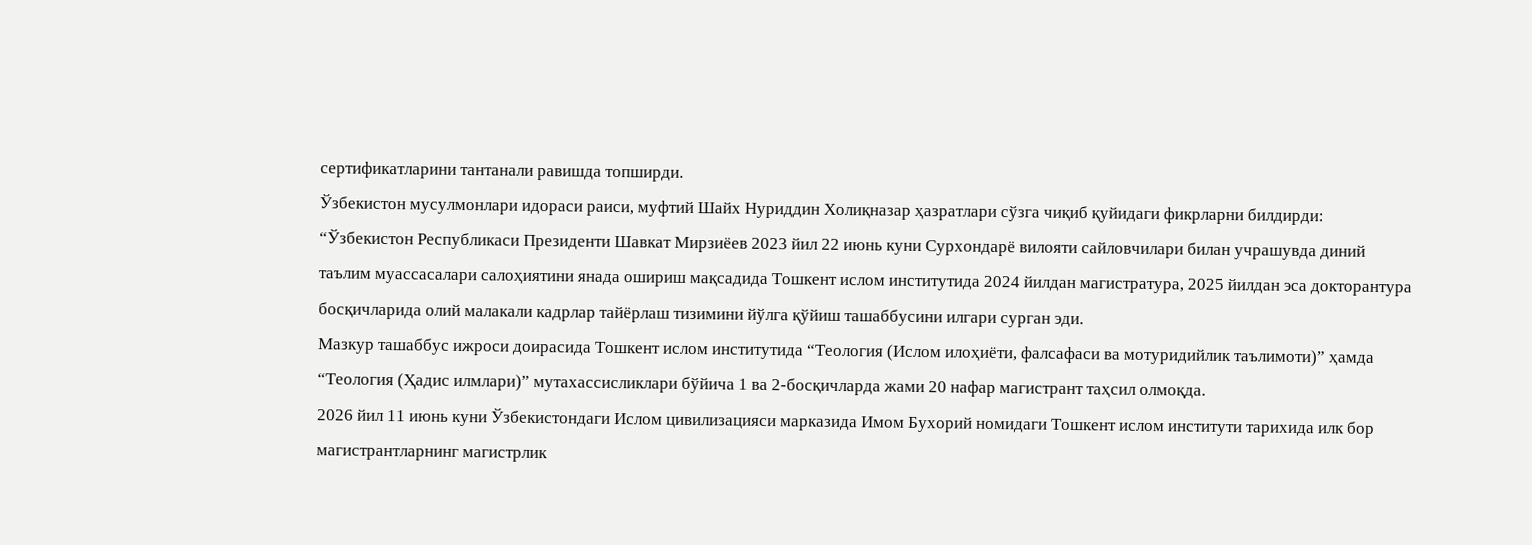сертификатларини тантанали равишда топширди.
Ўзбекистон мусулмонлари идораси раиси, муфтий Шайх Нуриддин Холиқназар ҳазратлари сўзга чиқиб қуйидаги фикрларни билдирди:
“Ўзбекистон Республикаси Президенти Шавкат Мирзиёев 2023 йил 22 июнь куни Сурхондарё вилояти сайловчилари билан учрашувда диний таълим муассасалари салоҳиятини янада ошириш мақсадида Тошкент ислом институтида 2024 йилдан магистратура, 2025 йилдан эса докторантура босқичларида олий малакали кадрлар тайёрлаш тизимини йўлга қўйиш ташаббусини илгари сурган эди.
Мазкур ташаббус ижроси доирасида Тошкент ислом институтида “Теология (Ислом илоҳиёти, фалсафаси ва мотуридийлик таълимоти)” ҳамда “Теология (Ҳадис илмлари)” мутахассисликлари бўйича 1 ва 2-босқичларда жами 20 нафар магистрант таҳсил олмоқда.
2026 йил 11 июнь куни Ўзбекистондаги Ислом цивилизацияси марказида Имом Бухорий номидаги Тошкент ислом институти тарихида илк бор магистрантларнинг магистрлик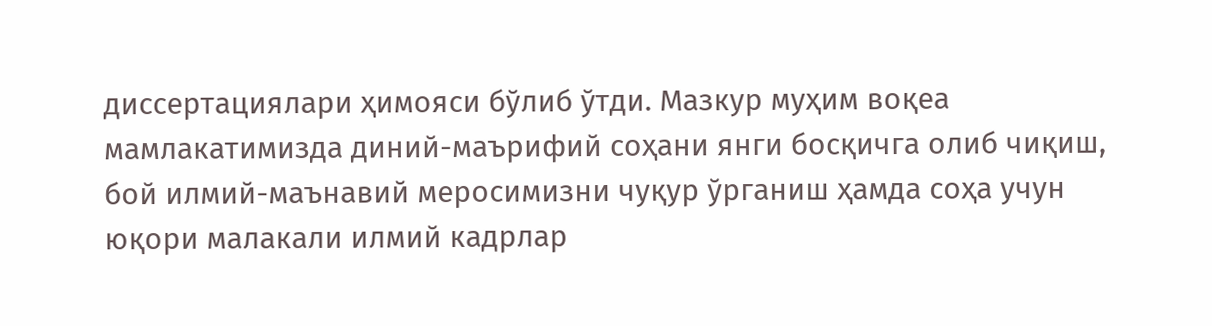диссертациялари ҳимояси бўлиб ўтди. Мазкур муҳим воқеа мамлакатимизда диний-маърифий соҳани янги босқичга олиб чиқиш, бой илмий-маънавий меросимизни чуқур ўрганиш ҳамда соҳа учун юқори малакали илмий кадрлар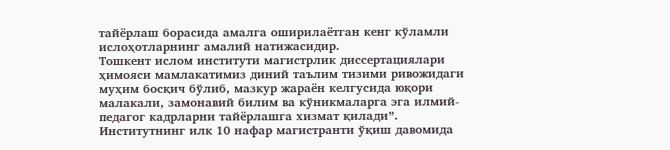тайёрлаш борасида амалга оширилаётган кенг кўламли ислоҳотларнинг амалий натижасидир.
Тошкент ислом институти магистрлик диссертациялари ҳимояси мамлакатимиз диний таълим тизими ривожидаги муҳим босқич бўлиб, мазкур жараён келгусида юқори малакали, замонавий билим ва кўникмаларга эга илмий-педагог кадрларни тайёрлашга хизмат қилади”.
Институтнинг илк 10 нафар магистранти ўқиш давомида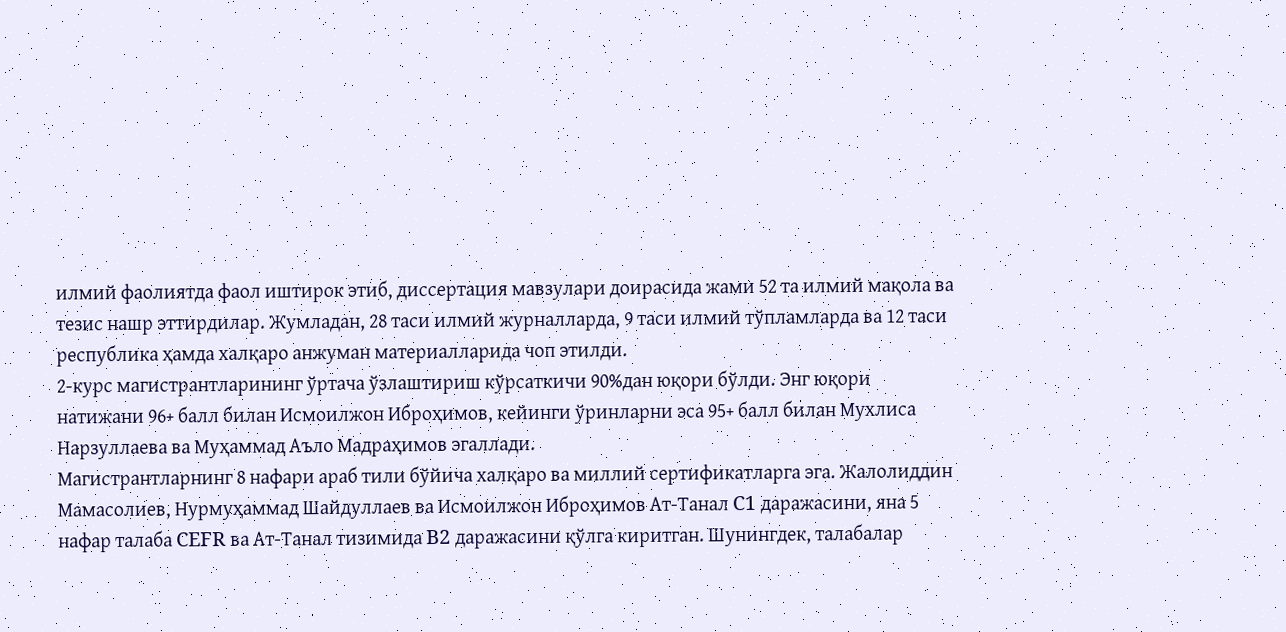илмий фаолиятда фаол иштирок этиб, диссертация мавзулари доирасида жами 52 та илмий мақола ва тезис нашр эттирдилар. Жумладан, 28 таси илмий журналларда, 9 таси илмий тўпламларда ва 12 таси республика ҳамда халқаро анжуман материалларида чоп этилди.
2-курс магистрантларининг ўртача ўзлаштириш кўрсаткичи 90%дан юқори бўлди. Энг юқори натижани 96+ балл билан Исмоилжон Иброҳимов, кейинги ўринларни эса 95+ балл билан Мухлиса Нарзуллаева ва Муҳаммад Аъло Мадраҳимов эгаллади.
Магистрантларнинг 8 нафари араб тили бўйича халқаро ва миллий сертификатларга эга. Жалолиддин Мамасолиев, Нурмуҳаммад Шайдуллаев ва Исмоилжон Иброҳимов Ат-Танал C1 даражасини, яна 5 нафар талаба CEFR ва Ат-Танал тизимида B2 даражасини қўлга киритган. Шунингдек, талабалар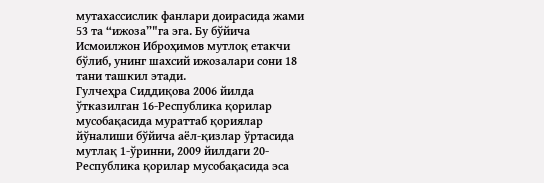мутахассислик фанлари доирасида жами 53 та “ижоза”"га эга. Бу бўйича Исмоилжон Иброҳимов мутлоқ етакчи бўлиб, унинг шахсий ижозалари сони 18 тани ташкил этади.
Гулчеҳра Сиддиқова 2006 йилда ўтказилган 16-Республика қорилар мусобақасида мураттаб қориялар йўналиши бўйича аёл-қизлар ўртасида мутлақ 1-ўринни, 2009 йилдаги 20-Республика қорилар мусобақасида эса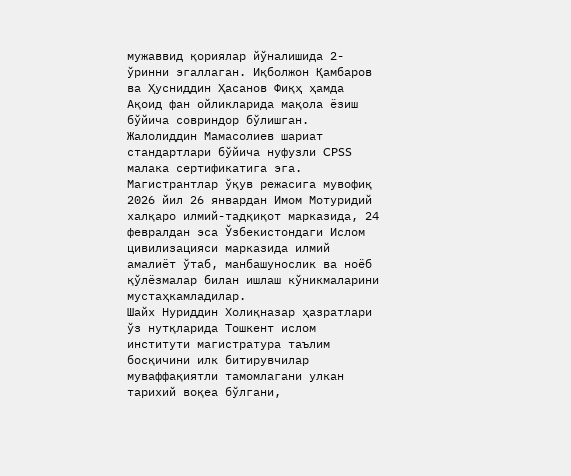мужаввид қориялар йўналишида 2-ўринни эгаллаган. Иқболжон Қамбаров ва Ҳусниддин Ҳасанов Фиқҳ ҳамда Ақоид фан ойликларида мақола ёзиш бўйича совриндор бўлишган. Жалолиддин Мамасолиев шариат стандартлари бўйича нуфузли CPSS малака сертификатига эга.
Магистрантлар ўқув режасига мувофиқ 2026 йил 26 январдан Имом Мотуридий халқаро илмий-тадқиқот марказида, 24 февралдан эса Ўзбекистондаги Ислом цивилизацияси марказида илмий амалиёт ўтаб, манбашунослик ва ноёб қўлёзмалар билан ишлаш кўникмаларини мустаҳкамладилар.
Шайх Нуриддин Холиқназар ҳазратлари ўз нутқларида Тошкент ислом институти магистратура таълим босқичини илк битирувчилар муваффақиятли тамомлагани улкан тарихий воқеа бўлгани,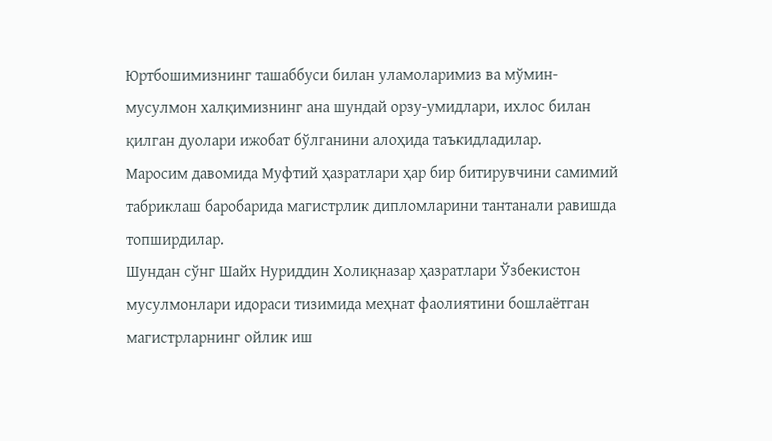Юртбошимизнинг ташаббуси билан уламоларимиз ва мўмин-мусулмон халқимизнинг ана шундай орзу-умидлари, ихлос билан қилган дуолари ижобат бўлганини алоҳида таъкидладилар.
Маросим давомида Муфтий ҳазратлари ҳар бир битирувчини самимий табриклаш баробарида магистрлик дипломларини тантанали равишда топширдилар.
Шундан сўнг Шайх Нуриддин Холиқназар ҳазратлари Ўзбекистон мусулмонлари идораси тизимида меҳнат фаолиятини бошлаётган магистрларнинг ойлик иш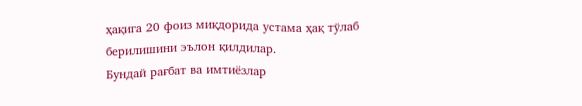ҳақига 20 фоиз миқдорида устама ҳақ тўлаб берилишини эълон қилдилар.
Бундай рағбат ва имтиёзлар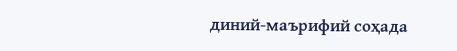диний-маърифий соҳада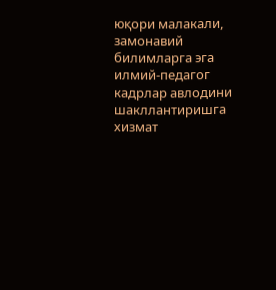юқори малакали, замонавий билимларга эга илмий-педагог кадрлар авлодини шакллантиришга хизмат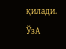қилади.
ЎзА